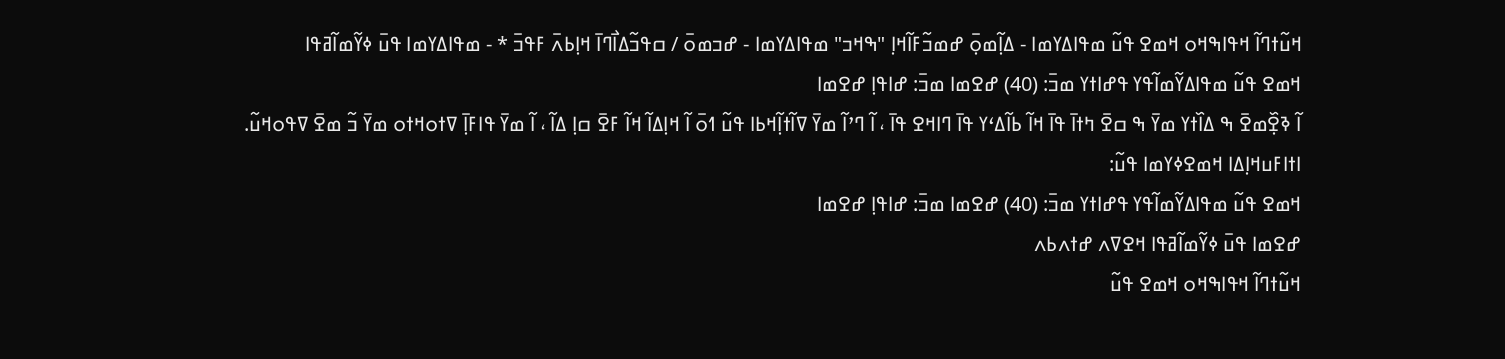ߞߎ߬ߙߣߊ߬ ߞߟߊߒߞߋ ߞߘߐ ߟߎ߬ ߘߟߊߡߌߘߊ - ߡߊ߲߬ߘߋ߲߫ ߝߘߏ߬ߓߊ߬ߞߊ߲ "ߒߞߏ" ߘߟߊߡߌߘߊ - ߝߏߘߋ߫ / ߛߟߏ߬ߡߊ߯ߣߊ߫ ߞߊ߲ߕߍ߫ ߓߟߏ߫ * - ߘߟߊߡߌߘߊ ߟߎ߫ ߦߌ߬ߘߊ߬ߥߟߊ
ߞߘߐ ߟߎ߬ ߘߟߊߡߌ߬ߘߊ߬ߟߌ ߟߝߊߙߌ ߘߏ߫: (40) ߝߐߘߊ ߘߏ߫: ߝߊߟߊ߲ ߝߐߘߊ
ߊ߬ ߢߐ߲߰ߘߐ߫ ߒ ߡߊ߰ߙߌ ߘߌ߫ ߒ ߛߐ߫ ߤߙߊ߫ ߟߊ߫ ߞߊ߬ ߕߊ߬ߡߵߌ ߟߊ߫ ߣߊߞߐ ߟߊ߫ ، ߊ߬ ߣߴߊ߬ ߘߌ߫ ߜߊ߬ߙߊ߲߬ߞߕߊ ߟߎ߬ ߗߋ߫ ߊ߬ ߞߊ߲ߡߊ߬ ߞߊ߬ ߓߐ߫ ߛߊ߲ ߡߊ߬ ، ߊ߬ ߘߌ߫ ߟߊߓߊ߲߫ ߜߙߋߞߙߋ ߘߌ߫ ߏ߬ ߘߐ߫ ߜߟߋߞߎ߬.
ߊߙߊߓߎߞߊ߲ߡߊ ߞߘߐߦߌߘߊ ߟߎ߬:
ߞߘߐ ߟߎ߬ ߘߟߊߡߌ߬ߘߊ߬ߟߌ ߟߝߊߙߌ ߘߏ߫: (40) ߝߐߘߊ ߘߏ߫: ߝߊߟߊ߲ ߝߐߘߊ
ߝߐߘߊ ߟߎ߫ ߦߌ߬ߘߊ߬ߥߟߊ ߞߐߜߍ ߝߙߍߕߍ
ߞߎ߬ߙߣߊ߬ ߞߟߊߒߞߋ ߞߘߐ ߟߎ߬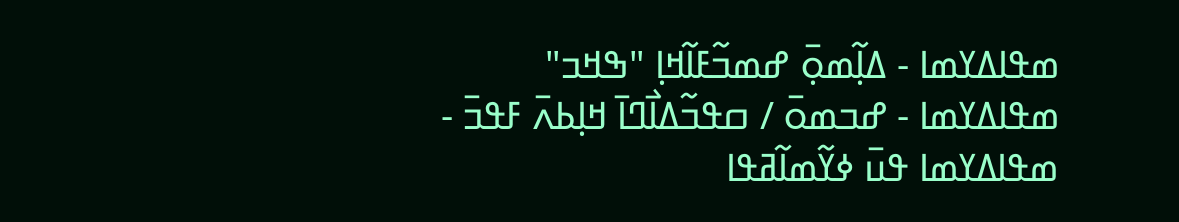ߘߟߊߡߌߘߊ - ߡߊ߲߬ߘߋ߲߫ ߝߘߏ߬ߓߊ߬ߞߊ߲ "ߒߞߏ" ߘߟߊߡߌߘߊ - ߝߏߘߋ߫ / ߛߟߏ߬ߡߊ߯ߣߊ߫ ߞߊ߲ߕߍ߫ ߓߟߏ߫ - ߘߟߊߡߌߘߊ ߟߎ߫ ߦߌ߬ߘߊ߬ߥߟߊ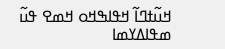ߞߎ߬ߙߣߊ߬ ߞߟߊߒߞߋ ߞߘߐ ߟߎ߬ ߘߟߊߡߌߘߊ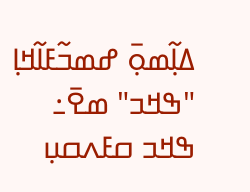ߡߊ߲߬ߘߋ߲߫ ߝߘߏ߬ߓߊ߬ߞߊ߲ "ߒߞߏ" ߘߐ߫߸ ߒߞߏ ߛߓߍߛߎ߲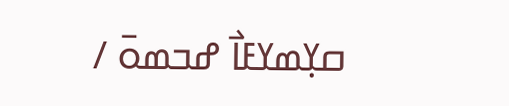ߛߌ߲ߘߌߓߊ߯ ߝߏߘߋ߫ /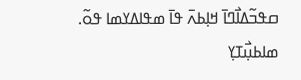ߛߟߏ߬ߡߊ߯ߣߊ߫ ߞߊ߲ߕߍ߫ ߟߊ߫ ߘߟߊߡߌߘߊ ߟߋ߬.
ߘߊߕߎ߲߯ߠߌ߲